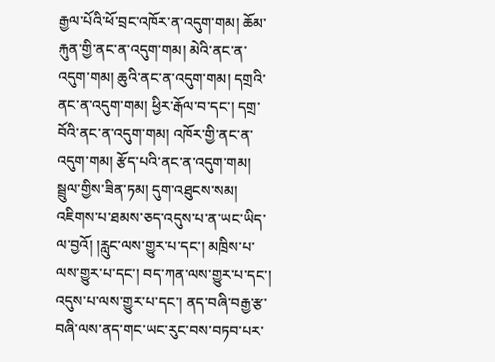རྒྱལ་པོའི་ཕོ་བྲང་འཁོར་ན་འདུག་གམ། ཆོམ་རྐུན་གྱི་ནང་ན་འདུག་གམ། མེའི་ནང་ན་འདུག་གམ། ཆུའི་ནང་ན་འདུག་གམ། དགྲའི་ནང་ན་འདུག་གམ། ཕྱིར་རྒོལ་བ་དང་། དགྲ་བོའི་ནང་ན་འདུག་གམ། འཁོར་གྱི་ནང་ན་འདུག་གམ། རྩོད་པའི་ནང་ན་འདུག་གམ། སྦྲུལ་གྱིས་ཟིན་ཏམ། དུག་འཐུངས་སམ། འཇིགས་པ་ཐམས་ཅད་འདུས་པ་ན་ཡང་ཡིད་ལ་བྱའོ། །རླུང་ལས་གྱུར་པ་དང་། མཁྲིས་པ་ལས་གྱུར་པ་དང་། བད་ཀན་ལས་གྱུར་པ་དང་། འདུས་པ་ལས་གྱུར་པ་དང་། ནད་བཞི་བརྒྱ་རྩ་བཞི་ལས་ནད་གང་ཡང་རུང་བས་བཏབ་པར་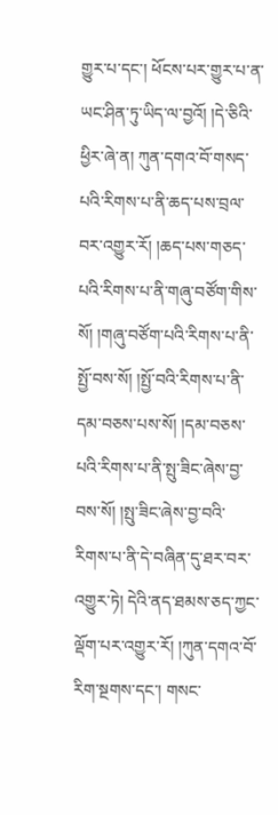གྱུར་པ་དང་། ཕོངས་པར་གྱུར་པ་ན་ཡང་ཤིན་ཏུ་ཡིད་ལ་བྱའོ། །དེ་ཅིའི་ཕྱིར་ཞེ་ན། ཀུན་དགའ་བོ་གསད་པའི་རིགས་པ་ནི་ཆད་པས་བྲལ་བར་འགྱུར་རོ། །ཆད་པས་གཅད་པའི་རིགས་པ་ནི་གཞུ་བཙོག་གིས་སོ། །གཞུ་བཙོག་པའི་རིགས་པ་ནི་སྤྱོ་བས་སོ། །སྤྱོ་བའི་རིགས་པ་ནི་དམ་བཅས་པས་སོ། །དམ་བཅས་པའི་རིགས་པ་ནི་སྤུ་ཟིང་ཞེས་བྱ་བས་སོ། །སྤུ་ཟིང་ཞེས་བྱ་བའི་རིགས་པ་ནི་དེ་བཞིན་དུ་ཐར་བར་འགྱུར་ཏེ། དེའི་ནད་ཐམས་ཅད་ཀྱང་ལྡོག་པར་འགྱུར་རོ། །ཀུན་དགའ་བོ་རིག་སྔགས་དང་། གསང་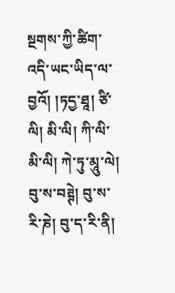སྔགས་ཀྱི་ཚིག་འདི་ཡང་ཡིད་ལ་བྱའོ། །ཏདྱ་ཐཱ། ཙི་ལི། མི་ལི། ཀི་ལི་མི་ལི། ཀེ་ཏུ་མཱུ་ལེ། བུ་ས་བཊྚེ། བུ་ས་རི་ཎེ། བུ་ད་རི་ནི།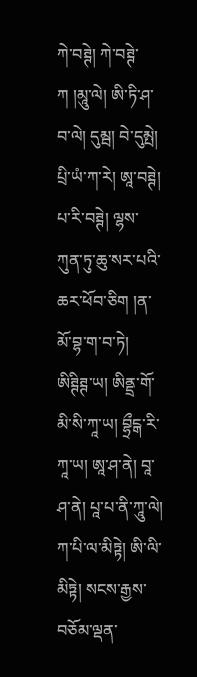ཀེ་བཊྚེ། ཀེ་བཊྚེ་ཀ །མཱུ་ལེ། ཨི་ཏི་ཤ་བ་ལེ། དུམྦ། བེ་དུམྤེ། པྲི་ཡཾ་ཀ་རེ། ཨཱ་བཊྚེ། པ་རི་བཊྚེ། ལྷས་ཀུན་ཏུ་ཆུ་སར་པའི་ཆར་ཕོབ་ཅིག །ན་མོ་བྷ་ག་བ་ཏེ། ཨིཊྚིཊྚ་ཡ། ཨིནྡྲ་གོ་མི་སི་ཀཱ་ཡ། བྷྲྀངྒ་རི་ཀཱ་ཡ། ཨཱ་ཤ་ནེ། བཱ་ཤ་ནེ། པཱ་པ་ནི་ཀཱུ་ལེ། ཀ་པི་ལ་མིཏྟེ། ཨི་ལི་མིཏྟེ། སངས་རྒྱས་བཅོམ་ལྡན་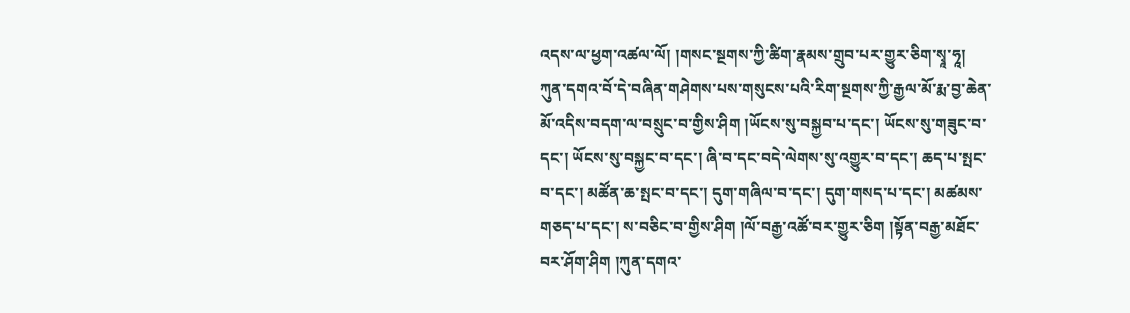འདས་ལ་ཕྱག་འཚལ་ལོ། །གསང་སྔགས་ཀྱི་ཚིག་རྣམས་གྲུབ་པར་གྱུར་ཅིག་སྭཱ་ཧཱ། ཀུན་དགའ་བོ་དེ་བཞིན་གཤེགས་པས་གསུངས་པའི་རིག་སྔགས་ཀྱི་རྒྱལ་མོ་རྨ་བྱ་ཆེན་མོ་འདིས་བདག་ལ་བསྲུང་བ་གྱིས་ཤིག །ཡོངས་སུ་བསྐྱབ་པ་དང་། ཡོངས་སུ་གཟུང་བ་དང་། ཡོངས་སུ་བསྐྱང་བ་དང་། ཞི་བ་དང་བདེ་ལེགས་སུ་འགྱུར་བ་དང་། ཆད་པ་སྤང་བ་དང་། མཚོན་ཆ་སྤང་བ་དང་། དུག་གཞིལ་བ་དང་། དུག་གསད་པ་དང་། མཚམས་གཅད་པ་དང་། ས་བཅིང་བ་གྱིས་ཤིག །ལོ་བརྒྱ་འཚོ་བར་གྱུར་ཅིག །སྟོན་བརྒྱ་མཐོང་བར་ཤོག་ཤིག །ཀུན་དགའ་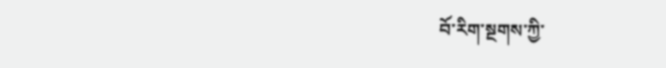བོ་རིག་སྔགས་ཀྱི་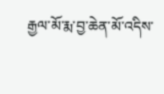རྒྱལ་མོ་རྨ་བྱ་ཆེན་མོ་འདིས་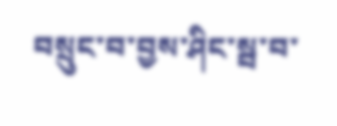བསྲུང་བ་བྱས་ཤིང་སྦ་བ་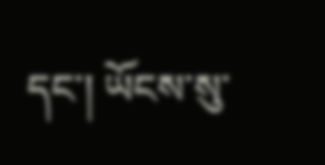དང་། ཡོངས་སུ་